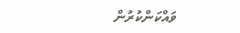ވައްކަންކުރުން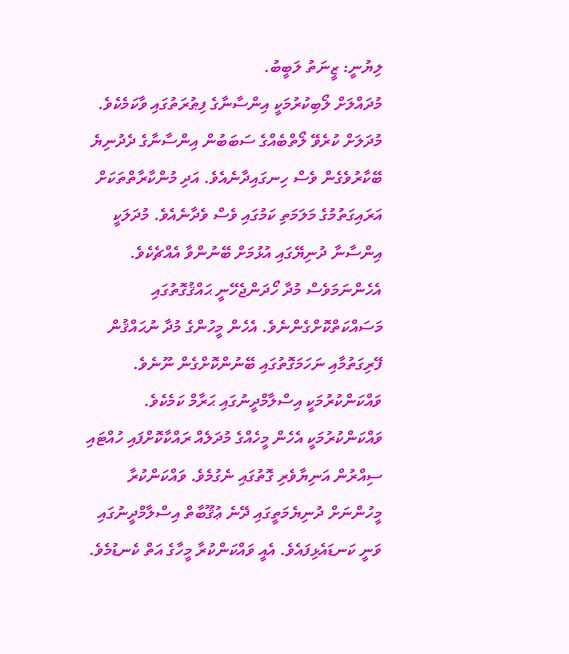ލިޔުނީ: ޒީނަތު ލަބީބު.
މުދައްލަށް ލޯބިކުރުމަކީ އިންސާނާގެ ފިޠުރަތުގައި ވާކަމެކެވެ. މުދަލަށް ކުރެވޭ ލޯތްބެއްގެ ސަބަބުން އިންސާނާގެ ދެދުނިޔެ ބޭކާރުވެގެން ވެސް ހިނގައިދާނެއެވެ. އަދި މުންކާރާތްތަކަށް އަރައިގަތުމުގެ މަލަމަތި ކަމުގައި ވެސް ވެދާނެއެވެ. މުދަލަކީ އިންސާނާ ދުނިޔޭގައި އުޅުމަށް ބޭނުންވާ އެއްޗެކެވެ. އެހެންނަމަވެސް މުދާ ހޯދަންޖެހޭނީ ޙައްޤުގޮތުގައި މަސައްކަތްކޮށްގެންނެވެ. އެހެން މީހުންގެ މުދާ ނުޙައްޤުން ފޭރިގަތުމާއި ނަހަމަގޮތުގައި ބޭނުންކޮށްގެން ނޫނެވެ. ވައްކަންކުރުމަކީ އިސްލާމްދީނުގައި ޙަރާމް ކަމެކެވެ. ވައްކަންކުރުމަކީ އެހެން މީހެއްގެ މުދަލެއް ރައްކާކޮށްފައި ހުއްޓައި ސިއްރުން އަނިޔާވެރި ގޮތުގައި ނެގުމެވެ. ވައްކަންކުރާ މީހުންނަށް ދުނިޔެމަތީގައި ދޭނެ ޢުޤޫބާތް އިސްލާމްދީނުގައި ވަނީ ކަނޑައެޅިފައެވެ. އެއީ ވައްކަންކުރާ މީހާގެ އަތް ކެނޑުމެވެ.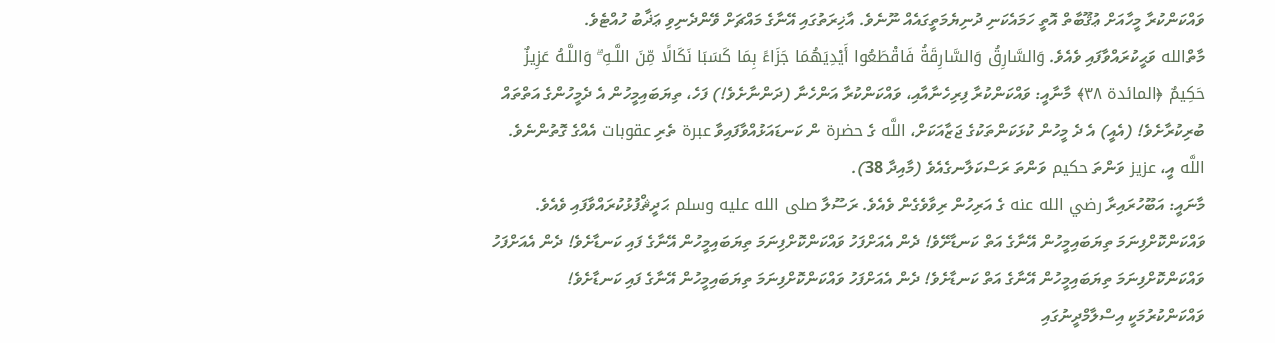ވައްކަންކުރާ މީހާއަށް ޢުޤޫބާތް އޮތީ ހަމައެކަނި ދުނިޔެމަތީގައެއް ނޫނެވެ. އާޚިރަތުގައި އޭނާގެ މައްޗަށް ވޭންދެނިވި ޢަޛާބު ހުއްޓެވެ.
މާތްالله ވަޙީކުރައްވާފައި ވެއެވެ. وَالسَّارِقُ وَالسَّارِقَةُ فَاقْطَعُوا أَيْدِيَهُمَا جَزَاءً بِمَا كَسَبَا نَكَالًا مِّنَ اللَّـهِ ۗ وَاللَّـهُ عَزِيزٌ حَكِيمٌ ﴿المائدة ٣٨﴾ މާނާއީ: ވައްކަންކުރާ ފިރިހެނާއާއި، ވައްކަންކުރާ އަންހެނާ (ދަންނާށެވެ!) ފަހެ، ތިޔަބައިމީހުން އެ ދެމީހުންގެ އަތްތައް ބުރިކުރާށެވެ! (އެއީ) އެ ދެ މީހުން ކުޅަކަންތަކުގެ ޖަޒާއަކަށް، اللَّه ގެ حضرة ން ކަނޑައަޅުއްވާފައިވާ عبرة ތެރި عقوبات އެއްގެ ގޮތުންނެވެ. اللَّه އީ، عزيز ވަންތަ حكيم ވަންތަ ރަސްކަލާނގެއެވެ (މާއިދާ 38).
މާނައީ: އަބޫހުރައިރާ رضي الله عنه ގެ އަރިހުން ރިވާވެގެން ވެއެވެ. ރަސޫލާ صلى الله عليه وسلم ޙަދީޘްފުޅުކުރައްވާފައި ވެއެވެ. ވައްކަންކޮށްފިނަމަ ތިޔަބައިމީހުން އޭނާގެ އަތް ކަނޑާށޭވެ! ދެން އެއަށްފަހު ވައްކަންކޮށްފިނަމަ ތިޔަބައިމީހުން އޭނާގެ ފައި ކަނޑާށެވެ! ދެން އެއަށްފަހު ވައްކަންކޮށްފިނަމަ ތިޔަބައިމީހުން އޭނާގެ އަތް ކަނޑާށެވެ! ދެން އެއަށްފަހު ވައްކަންކޮށްފިނަމަ ތިޔަބައިމީހުން އޭނާގެ ފައި ކަނޑާށެވެ!
ވައްކަންކުރުމަކީ އިސްލާމްދީނުގައި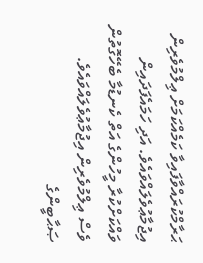ޙަރާމްކުރައްވާފައިވާ ކަމެއްކަމަށް ޢިލްމުވެރިން އިޖުމާޢުވެލައްވައެވެ. އަދި ހަމައެފަދައިން ވައްކަށްކުރާ މީހުންގެ އަތް ކެނޑުމާ ބެހޭގޮތުން ވެސް ޢިލްމުވެރިން އިޖުމާޢުވެލައްވައެވެ. ޞަޙާބީންގެ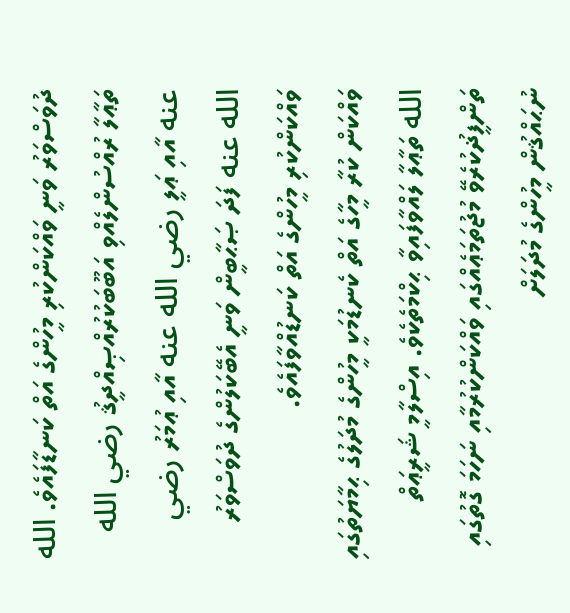ދުވަސްވަރު ވަނީ ވައްކަންކުރި މީހުންގެ އަތް ކަނޑާފައެވެ. الله ތަޢާލާ ރުއްސުންލެއްވި އަބޫބަކުރުއްޞިއްދީޤު رضي الله عنه އާއި ޢަލީ رضي الله عنه އާއި ޢުމަރު رضي الله عنه ފަދަ ޞަޙާބީން ވަނީ އެބޭކަލުންގެ ދުވަސްވަރު ވައްކަންކުރި މީހުންގެ އަތް ކަނޑުއްވާފައެވެ.
ވައްކަން ކުރާ މީހާގެ އަތް ކެނޑުމަކީ މީހުންގެ މުދަލުގެ ޙިމާޔަތުގައި الله ތަޢާލާ ލައްވާފައިވާ ޙިކްމަތެކެވެ. އިސްލާމީ ޝަރީޢަތް ތަންފީޛުކުރެވޭ މުޖުތަމަޢެއްގައި ވައްކަންކުރުމާއި ނަހަމަ ގޮތުގައި ނުޙައްޤުން މީހުންގެ މުދަލަށް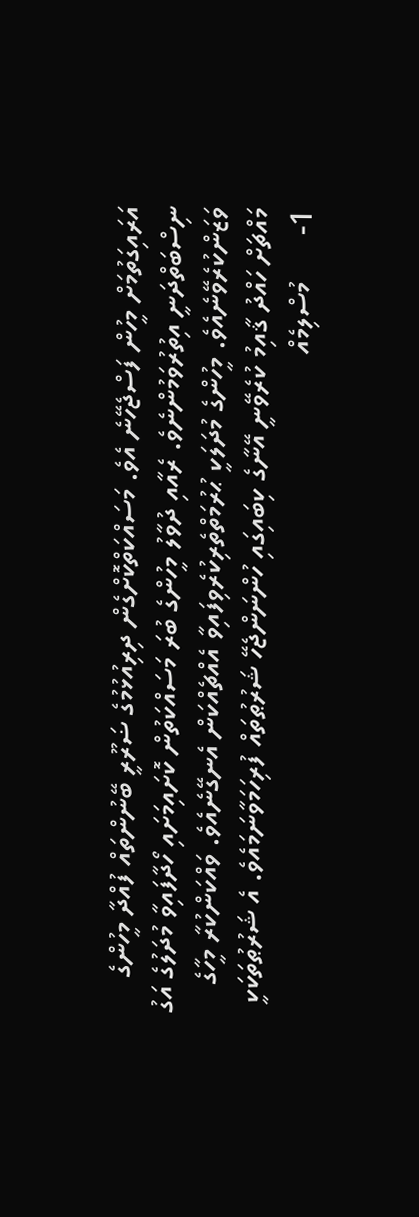އަރައިގަތުމަށް މީހުން ފަސްޖެހޭނެ އެވެ. މަސައްކަތްކޮށްގެން ދިރިއުޅުމުގެ ޟަރޫރީ ބޭނުންތައް ފުއްދާ މީހުންގެ ނިސްބަތްދަނީ އިތުރުވަމުންނެވެ. ރެއާއި ދުވާލު މީހުންގެ ބުރަ މަސައްކަތުން ކޮށައިމަށައި ހޯދާފައިވާ މުދަލުގެ އަގު ވަޒަންކުރެވޭނެއެވެ. މީހުންގެ މުދަލަކީ ޙުރުމަތްތެރިކުރެވިފައިވާ އެއްޗެއްކަން އެނގޭނެއެވެ. ވައްކަންކުރާ މީހާގެ މައްޗަށް ހައްދު ޤާއިމު ކުރެވޭނީ އޭނާގެ ކިބައިގައި ހުންނަންޖެހޭ ޝަރުޠުތައް ފުރިހަމަވާނަމައެވެ. އެ ޝަރުޠުތަކަކީ
1-      މުސްލިމެއް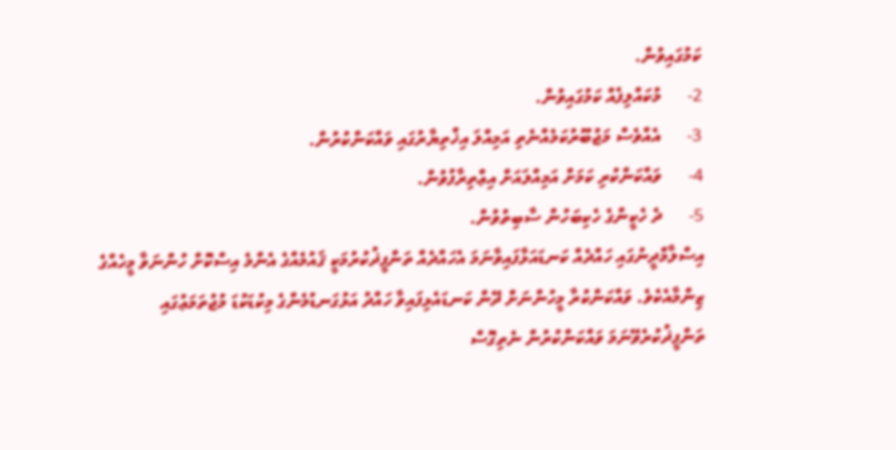ކަމުގައިވުން.
2-      މުކައްލިފެއް ކަމުގައިވުން.
3-      އެއްވެސް މަޖުބޫރުކަމެއްނެތި އަމިއްލަ އިޚްތިޔާރުގައި ވައްކަންކުރުން.
4-      ވައްކަންކުރި ކަމަށް އަމިއްލައަށް އިޢްތިރާފުވުން.
5-      ދެ ހެކީންގެ ހެކިބަހުން ސާބިތުވުން.
އިސްލާމްދީނުގައި ހައްދެއް ކަނޑައަޅާފައިވާނަމަ އެހައްދެއް ތަންފީޛުކުރުމަކީ ޤައުމެއްގެ އެންމެ އިސްކޮށް ހުންނަވާ މީހެއްގެ ޒިންމާއެކެވެ. ވައްކަންކުރާ މީހުންނަށް ދޭން ކަނޑައެޅިފައިވާ ހައްދު އަޅުގަނޑުމެންގެ މިކުޑަކުޑަ މުޖުތަމަޢުގައި ތަންފީޛުކުރެވޭނަމަ ވައްކަންކުރުން ނެތިގޮސް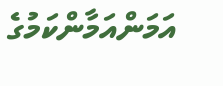އަމަންއަމާންކަމުގެ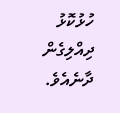ހުޅުކޮޅު ދިއްލިގެން ދާނެއެވެ.